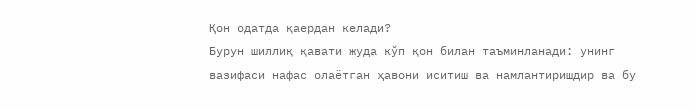Қон одатда қаердан келади?
Бурун шиллиқ қавати жуда кўп қон билан таъминланади: унинг вазифаси нафас олаётган ҳавони иситиш ва намлантиришдир ва бу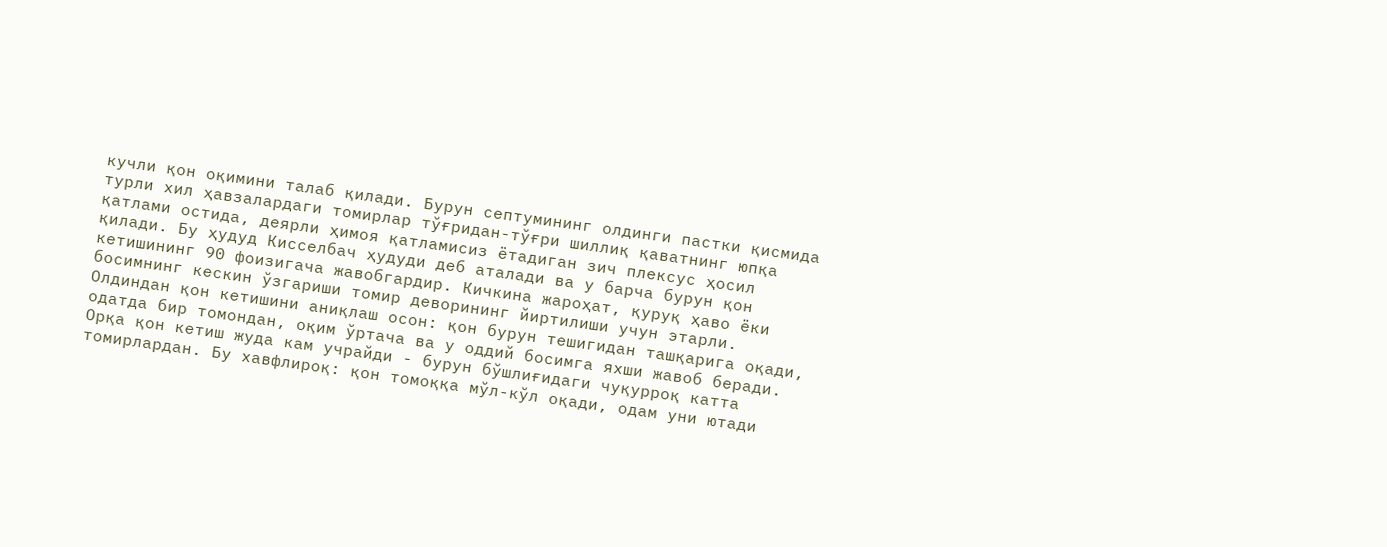кучли қон оқимини талаб қилади. Бурун септумининг олдинги пастки қисмида турли хил ҳавзалардаги томирлар тўғридан-тўғри шиллиқ қаватнинг юпқа қатлами остида, деярли ҳимоя қатламисиз ётадиган зич плексус ҳосил қилади. Бу ҳудуд Кисселбач ҳудуди деб аталади ва у барча бурун қон кетишининг 90 фоизигача жавобгардир. Кичкина жароҳат, қуруқ ҳаво ёки босимнинг кескин ўзгариши томир деворининг йиртилиши учун этарли.
Олдиндан қон кетишини аниқлаш осон: қон бурун тешигидан ташқарига оқади, одатда бир томондан, оқим ўртача ва у оддий босимга яхши жавоб беради. Орқа қон кетиш жуда кам учрайди - бурун бўшлиғидаги чуқурроқ катта томирлардан. Бу хавфлироқ: қон томоққа мўл-кўл оқади, одам уни ютади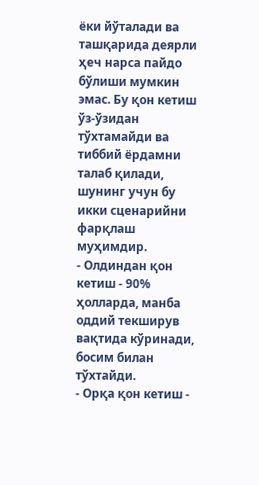ёки йўталади ва ташқарида деярли ҳеч нарса пайдо бўлиши мумкин эмас. Бу қон кетиш ўз-ўзидан тўхтамайди ва тиббий ёрдамни талаб қилади, шунинг учун бу икки сценарийни фарқлаш муҳимдир.
- Олдиндан қон кетиш - 90% ҳолларда, манба оддий текширув вақтида кўринади, босим билан тўхтайди.
- Орқа қон кетиш -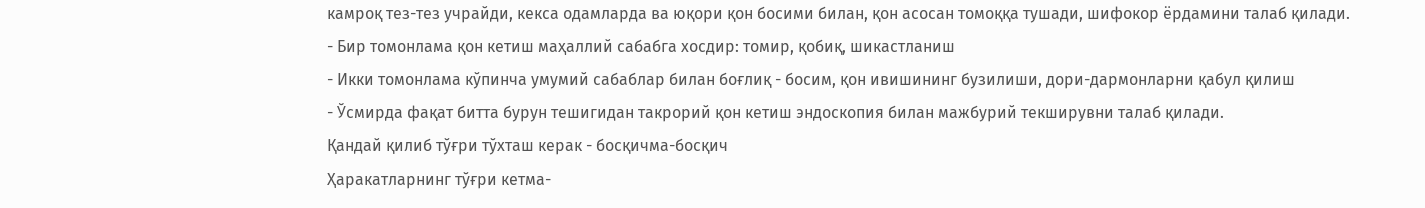камроқ тез-тез учрайди, кекса одамларда ва юқори қон босими билан, қон асосан томоққа тушади, шифокор ёрдамини талаб қилади.
- Бир томонлама қон кетиш маҳаллий сабабга хосдир: томир, қобиқ, шикастланиш
- Икки томонлама кўпинча умумий сабаблар билан боғлиқ - босим, қон ивишининг бузилиши, дори-дармонларни қабул қилиш
- Ўсмирда фақат битта бурун тешигидан такрорий қон кетиш эндоскопия билан мажбурий текширувни талаб қилади.
Қандай қилиб тўғри тўхташ керак - босқичма-босқич
Ҳаракатларнинг тўғри кетма-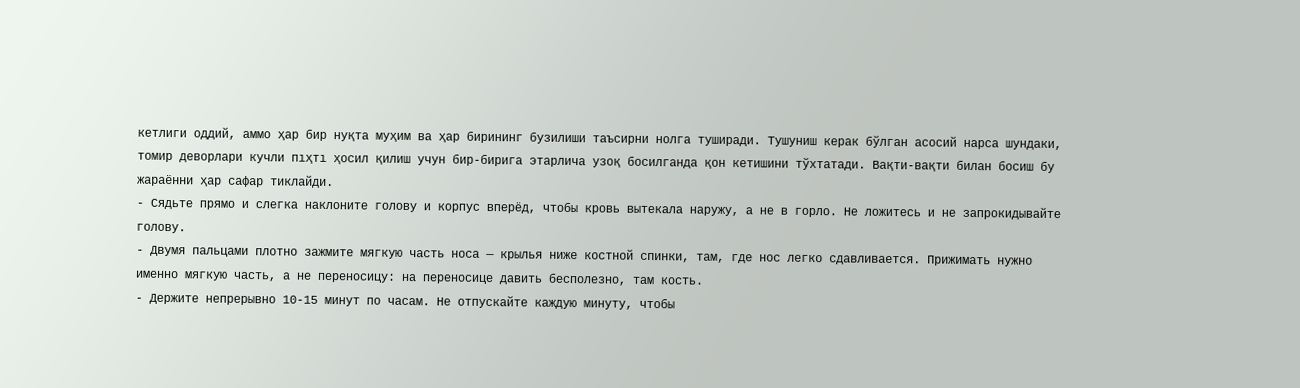кетлиги оддий, аммо ҳар бир нуқта муҳим ва ҳар бирининг бузилиши таъсирни нолга туширади. Тушуниш керак бўлган асосий нарса шундаки, томир деворлари кучли пıҳтı ҳосил қилиш учун бир-бирига этарлича узоқ босилганда қон кетишини тўхтатади. Вақти-вақти билан босиш бу жараённи ҳар сафар тиклайди.
- Сядьте прямо и слегка наклоните голову и корпус вперёд, чтобы кровь вытекала наружу, а не в горло. Не ложитесь и не запрокидывайте голову.
- Двумя пальцами плотно зажмите мягкую часть носа — крылья ниже костной спинки, там, где нос легко сдавливается. Прижимать нужно именно мягкую часть, а не переносицу: на переносице давить бесполезно, там кость.
- Держите непрерывно 10-15 минут по часам. Не отпускайте каждую минуту, чтобы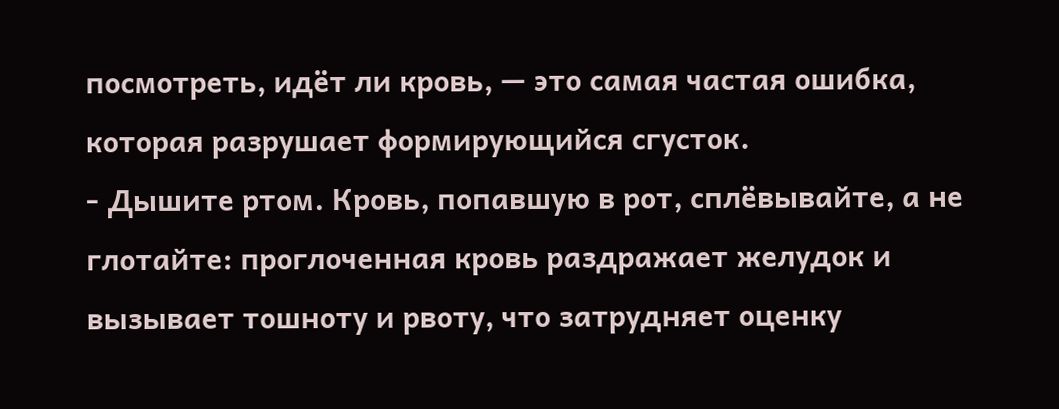посмотреть, идёт ли кровь, — это самая частая ошибка, которая разрушает формирующийся сгусток.
- Дышите ртом. Кровь, попавшую в рот, сплёвывайте, а не глотайте: проглоченная кровь раздражает желудок и вызывает тошноту и рвоту, что затрудняет оценку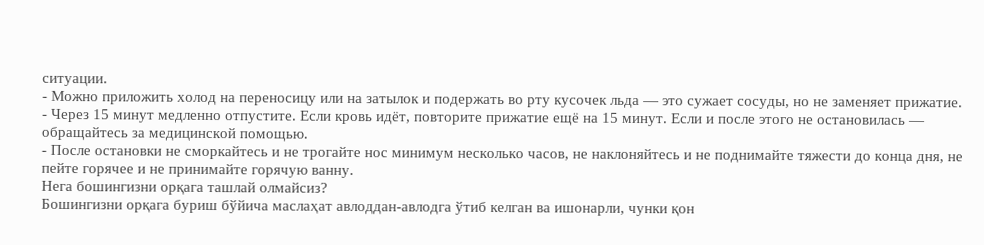ситуации.
- Можно приложить холод на переносицу или на затылок и подержать во рту кусочек льда — это сужает сосуды, но не заменяет прижатие.
- Через 15 минут медленно отпустите. Если кровь идёт, повторите прижатие ещё на 15 минут. Если и после этого не остановилась — обращайтесь за медицинской помощью.
- После остановки не сморкайтесь и не трогайте нос минимум несколько часов, не наклоняйтесь и не поднимайте тяжести до конца дня, не пейте горячее и не принимайте горячую ванну.
Нега бошингизни орқага ташлай олмайсиз?
Бошингизни орқага буриш бўйича маслаҳат авлоддан-авлодга ўтиб келган ва ишонарли, чунки қон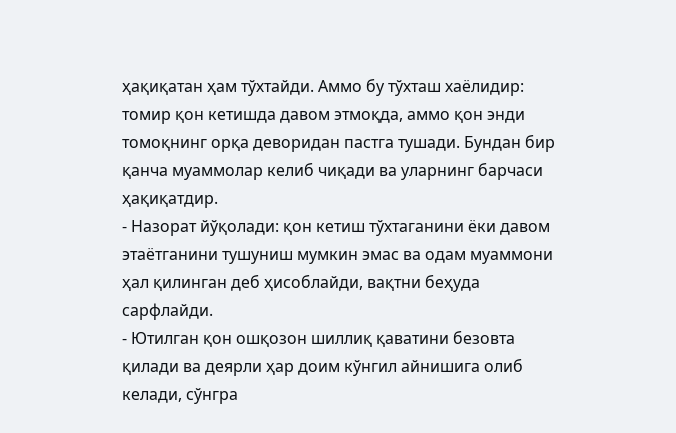ҳақиқатан ҳам тўхтайди. Аммо бу тўхташ хаёлидир: томир қон кетишда давом этмоқда, аммо қон энди томоқнинг орқа деворидан пастга тушади. Бундан бир қанча муаммолар келиб чиқади ва уларнинг барчаси ҳақиқатдир.
- Назорат йўқолади: қон кетиш тўхтаганини ёки давом этаётганини тушуниш мумкин эмас ва одам муаммони ҳал қилинган деб ҳисоблайди, вақтни беҳуда сарфлайди.
- Ютилган қон ошқозон шиллиқ қаватини безовта қилади ва деярли ҳар доим кўнгил айнишига олиб келади, сўнгра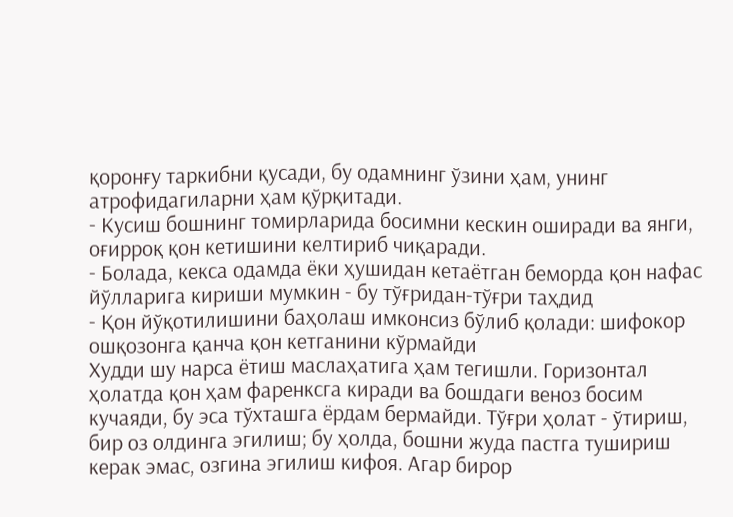қоронғу таркибни қусади, бу одамнинг ўзини ҳам, унинг атрофидагиларни ҳам қўрқитади.
- Кусиш бошнинг томирларида босимни кескин оширади ва янги, оғирроқ қон кетишини келтириб чиқаради.
- Болада, кекса одамда ёки ҳушидан кетаётган беморда қон нафас йўлларига кириши мумкин - бу тўғридан-тўғри таҳдид
- Қон йўқотилишини баҳолаш имконсиз бўлиб қолади: шифокор ошқозонга қанча қон кетганини кўрмайди
Худди шу нарса ётиш маслаҳатига ҳам тегишли. Горизонтал ҳолатда қон ҳам фаренксга киради ва бошдаги веноз босим кучаяди, бу эса тўхташга ёрдам бермайди. Тўғри ҳолат - ўтириш, бир оз олдинга эгилиш; бу ҳолда, бошни жуда пастга тушириш керак эмас, озгина эгилиш кифоя. Агар бирор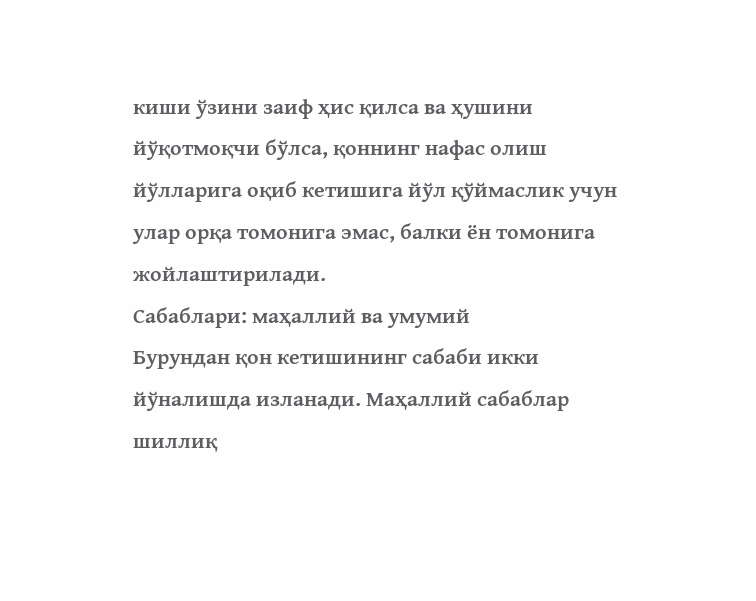киши ўзини заиф ҳис қилса ва ҳушини йўқотмоқчи бўлса, қоннинг нафас олиш йўлларига оқиб кетишига йўл қўймаслик учун улар орқа томонига эмас, балки ён томонига жойлаштирилади.
Сабаблари: маҳаллий ва умумий
Бурундан қон кетишининг сабаби икки йўналишда изланади. Маҳаллий сабаблар шиллиқ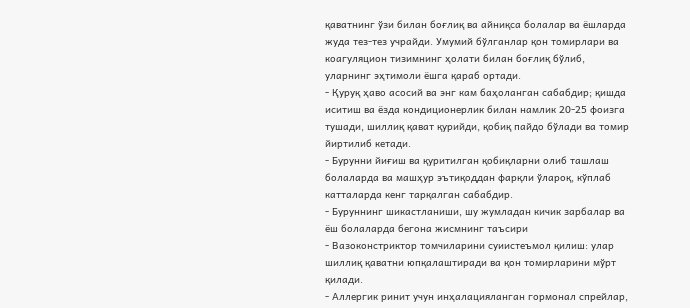қаватнинг ўзи билан боғлиқ ва айниқса болалар ва ёшларда жуда тез-тез учрайди. Умумий бўлганлар қон томирлари ва коагуляцион тизимнинг ҳолати билан боғлиқ бўлиб, уларнинг эҳтимоли ёшга қараб ортади.
- Қуруқ ҳаво асосий ва энг кам баҳоланган сабабдир; қишда иситиш ва ёзда кондиционерлик билан намлик 20-25 фоизга тушади, шиллиқ қават қурийди, қобиқ пайдо бўлади ва томир йиртилиб кетади.
- Бурунни йиғиш ва қуритилган қобиқларни олиб ташлаш болаларда ва машҳур эътиқоддан фарқли ўлароқ, кўплаб катталарда кенг тарқалган сабабдир.
- Буруннинг шикастланиши, шу жумладан кичик зарбалар ва ёш болаларда бегона жисмнинг таъсири
- Вазоконстриктор томчиларини суиистеъмол қилиш: улар шиллиқ қаватни юпқалаштиради ва қон томирларини мўрт қилади.
- Аллергик ринит учун инҳалацияланган гормонал спрейлар,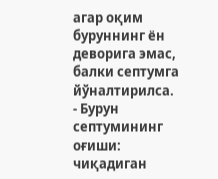агар оқим буруннинг ён деворига эмас, балки септумга йўналтирилса.
- Бурун септумининг оғиши: чиқадиган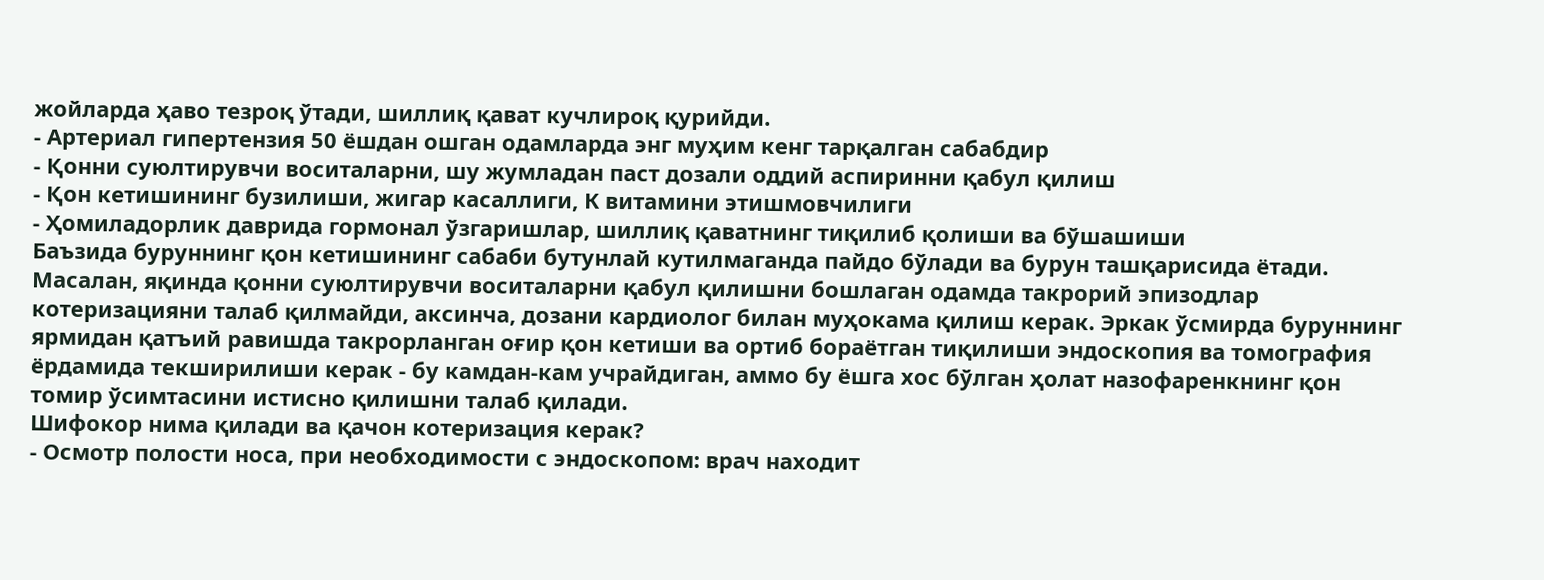жойларда ҳаво тезроқ ўтади, шиллиқ қават кучлироқ қурийди.
- Артериал гипертензия 50 ёшдан ошган одамларда энг муҳим кенг тарқалган сабабдир
- Қонни суюлтирувчи воситаларни, шу жумладан паст дозали оддий аспиринни қабул қилиш
- Қон кетишининг бузилиши, жигар касаллиги, К витамини этишмовчилиги
- Ҳомиладорлик даврида гормонал ўзгаришлар, шиллиқ қаватнинг тиқилиб қолиши ва бўшашиши
Баъзида буруннинг қон кетишининг сабаби бутунлай кутилмаганда пайдо бўлади ва бурун ташқарисида ётади. Масалан, яқинда қонни суюлтирувчи воситаларни қабул қилишни бошлаган одамда такрорий эпизодлар котеризацияни талаб қилмайди, аксинча, дозани кардиолог билан муҳокама қилиш керак. Эркак ўсмирда буруннинг ярмидан қатъий равишда такрорланган оғир қон кетиши ва ортиб бораётган тиқилиши эндоскопия ва томография ёрдамида текширилиши керак - бу камдан-кам учрайдиган, аммо бу ёшга хос бўлган ҳолат назофаренкнинг қон томир ўсимтасини истисно қилишни талаб қилади.
Шифокор нима қилади ва қачон котеризация керак?
- Осмотр полости носа, при необходимости с эндоскопом: врач находит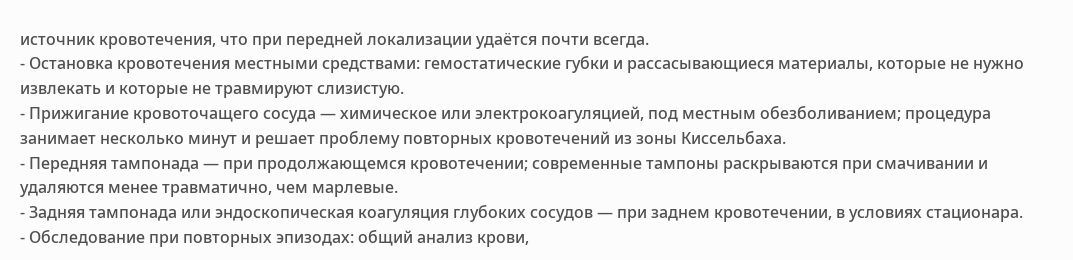источник кровотечения, что при передней локализации удаётся почти всегда.
- Остановка кровотечения местными средствами: гемостатические губки и рассасывающиеся материалы, которые не нужно извлекать и которые не травмируют слизистую.
- Прижигание кровоточащего сосуда — химическое или электрокоагуляцией, под местным обезболиванием; процедура занимает несколько минут и решает проблему повторных кровотечений из зоны Киссельбаха.
- Передняя тампонада — при продолжающемся кровотечении; современные тампоны раскрываются при смачивании и удаляются менее травматично, чем марлевые.
- Задняя тампонада или эндоскопическая коагуляция глубоких сосудов — при заднем кровотечении, в условиях стационара.
- Обследование при повторных эпизодах: общий анализ крови,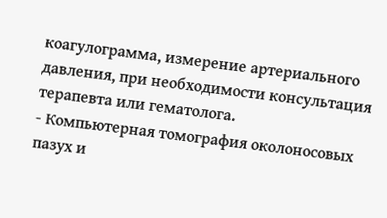коагулограмма, измерение артериального давления, при необходимости консультация терапевта или гематолога.
- Компьютерная томография околоносовых пазух и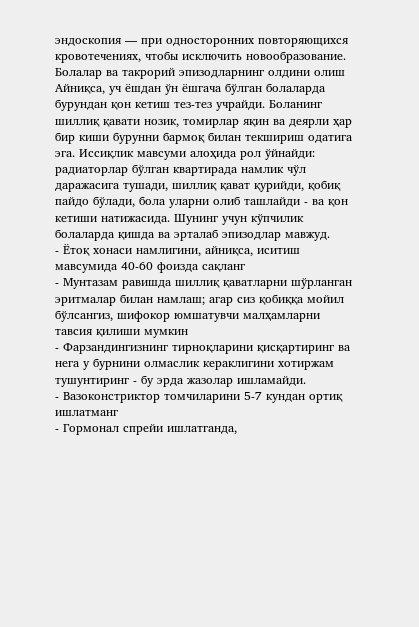эндоскопия — при односторонних повторяющихся кровотечениях, чтобы исключить новообразование.
Болалар ва такрорий эпизодларнинг олдини олиш
Айниқса, уч ёшдан ўн ёшгача бўлган болаларда бурундан қон кетиш тез-тез учрайди. Боланинг шиллиқ қавати нозик, томирлар яқин ва деярли ҳар бир киши бурунни бармоқ билан текшириш одатига эга. Иссиқлик мавсуми алоҳида рол ўйнайди: радиаторлар бўлган квартирада намлик чўл даражасига тушади, шиллиқ қават қурийди, қобиқ пайдо бўлади, бола уларни олиб ташлайди - ва қон кетиши натижасида. Шунинг учун кўпчилик болаларда қишда ва эрталаб эпизодлар мавжуд.
- Ётоқ хонаси намлигини, айниқса, иситиш мавсумида 40-60 фоизда сақланг
- Мунтазам равишда шиллиқ қаватларни шўрланган эритмалар билан намлаш; агар сиз қобиққа мойил бўлсангиз, шифокор юмшатувчи малҳамларни тавсия қилиши мумкин
- Фарзандингизнинг тирноқларини қисқартиринг ва нега у бурнини олмаслик кераклигини хотиржам тушунтиринг - бу эрда жазолар ишламайди.
- Вазоконстриктор томчиларини 5-7 кундан ортиқ ишлатманг
- Гормонал спрейи ишлатганда,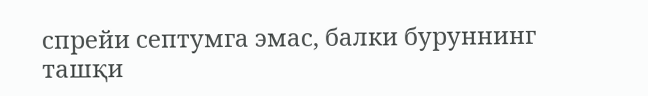спрейи септумга эмас, балки буруннинг ташқи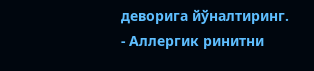деворига йўналтиринг.
- Аллергик ринитни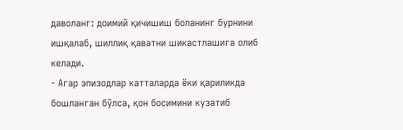даволанг: доимий қичишиш боланинг бурнини ишқалаб, шиллиқ қаватни шикастлашига олиб келади.
- Агар эпизодлар катталарда ёки қариликда бошланган бўлса, қон босимини кузатиб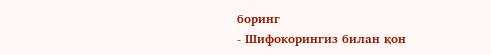боринг
- Шифокорингиз билан қон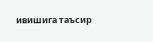ивишига таъсир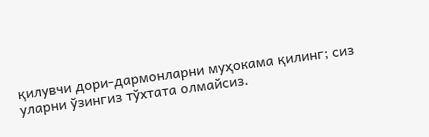қилувчи дори-дармонларни муҳокама қилинг; сиз уларни ўзингиз тўхтата олмайсиз.